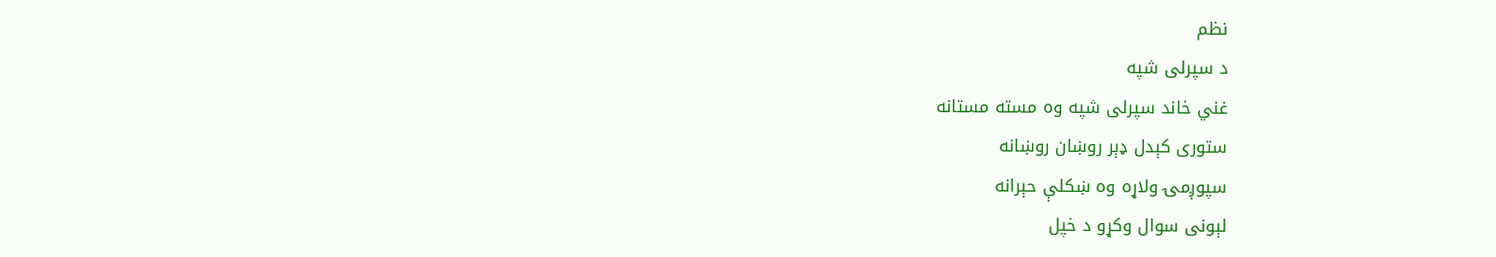نظم
د سپرلی شپه
غني خاند سپرلی شپه وه مسته مستانه
ستوری کېدل ډېر روښان روښانه
سپوږمۍ ولاړه وه ښکلې حېرانه
لېونی سوال وکړو د خپل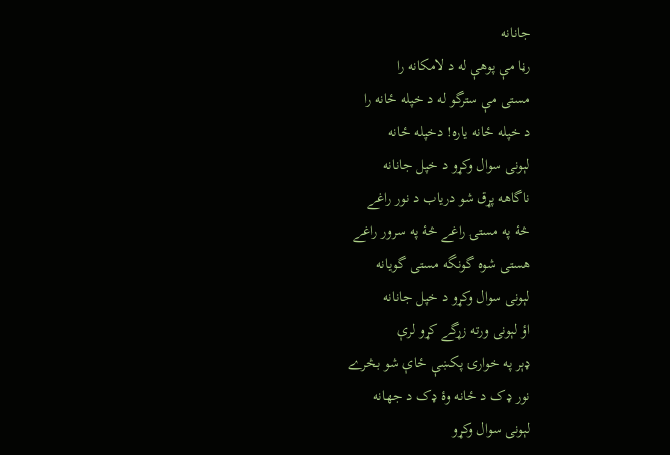جانانه
رڼا مې پوهې له د لامکانه را
مستی مې سترگو له د خپله ځانه را
د خپله ځانه ياره! دخپله ځانه
لېونی سوال وکړو د خپل جانانه
ناگاهه پړق شو درياب د نور راغے
څۀ په مستۍ راغے څۀ په سرور راغے
هستی شوه گونگه مستی گويانه
لېونی سوال وکړو د خپل جانانه
اؤ لېونی ورته زړگے کړو لرې
ډېر په خوارۍ پکښې ځاې شو بڅرے
نور ډک د ځانه وۀ ډک د جهانه
لېونی سوال وکړو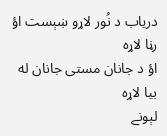درياب د نُور لاړو ښېست اؤ رڼا لاړه
اؤ د جانان مستی جانان له بيا لاړه
لېونے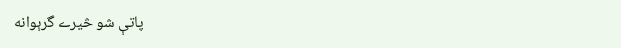پاتې شو څيرے گرېوانه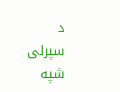د سپرلی شپه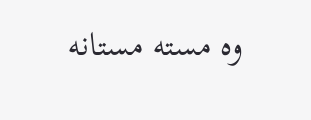وه مسته مستانه